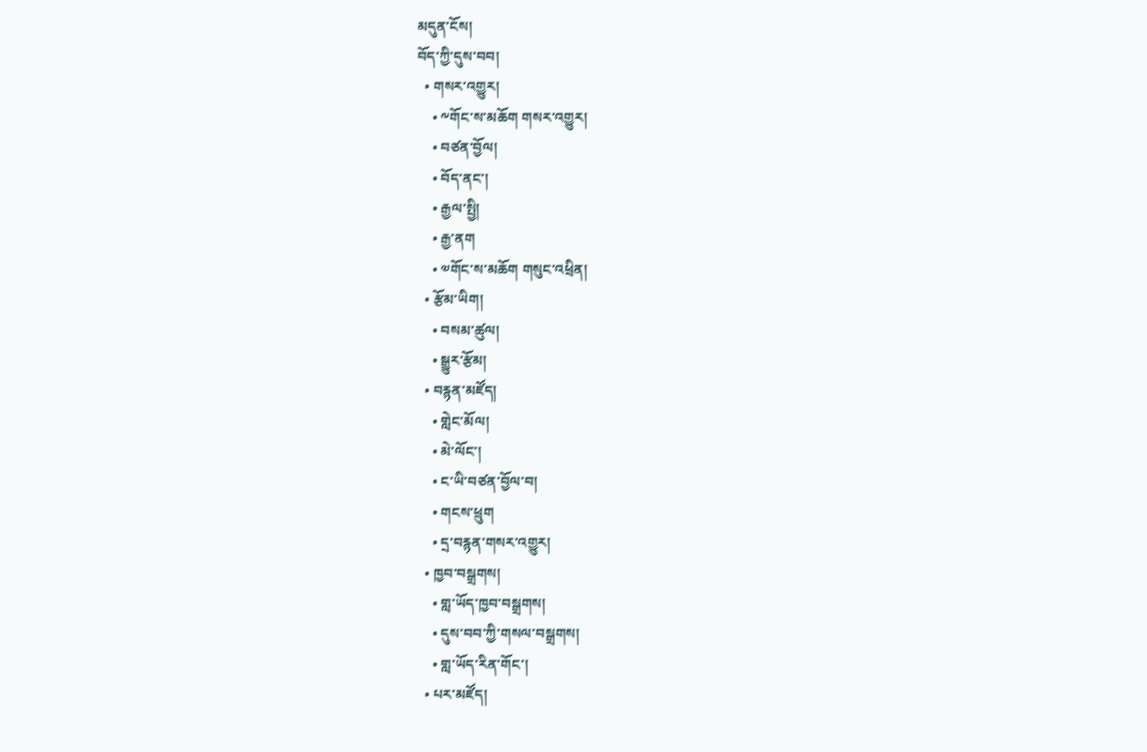མདུན་ངོས།
བོད་ཀྱི་དུས་བབ།
  • གསར་འགྱུར།
    • ༸གོང་ས་མཆོག གསར་འགྱུར།
    • བཙན་བྱོལ།
    • བོད་ནང་།
    • རྒྱལ་སྤྱི།
    • རྒྱ་ནག
    • ༧གོང་ས་མཆོག གསུང་འཕྲིན།
  • རྩོམ་ཡིག།
    • བསམ་ཚུལ།
    • སྒྱུར་རྩོམ།
  • བརྙན་མཛོད།
    • གླེང་མོལ།
    • མེ་ལོང་།
    • ང་ཡི་བཙན་བྱོལ་བ།
    • གངས་ཕྲུག
    • དྲ་བརྙན་གསར་འགྱུར།
  • ཁྱབ་བསྒྲགས།
    • གླ་ཡོད་ཁྱབ་བསྒྲགས།
    • དུས་བབ་ཀྱི་གསལ་བསྒྲགས།
    • གླ་ཡོད་རིན་གོང་།
  • པར་མཛོད།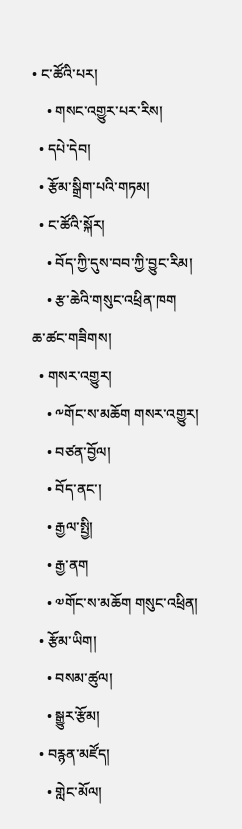• ང་ཚོའི་པར།
    • གསང་འགྱུར་པར་རིས།
  • དཔེ་དེབ།
  • རྩོམ་སྒྲིག་པའི་གཏམ།
  • ང་ཚོའི་སྐོར།
    • བོད་ཀྱི་དུས་བབ་ཀྱི་བྱུང་རིམ།
    • རྩ་ཆེའི་གསུང་འཕྲིན་ཁག
ཆ་ཚང་གཟིགས།
  • གསར་འགྱུར།
    • ༸གོང་ས་མཆོག གསར་འགྱུར།
    • བཙན་བྱོལ།
    • བོད་ནང་།
    • རྒྱལ་སྤྱི།
    • རྒྱ་ནག
    • ༧གོང་ས་མཆོག གསུང་འཕྲིན།
  • རྩོམ་ཡིག།
    • བསམ་ཚུལ།
    • སྒྱུར་རྩོམ།
  • བརྙན་མཛོད།
    • གླེང་མོལ།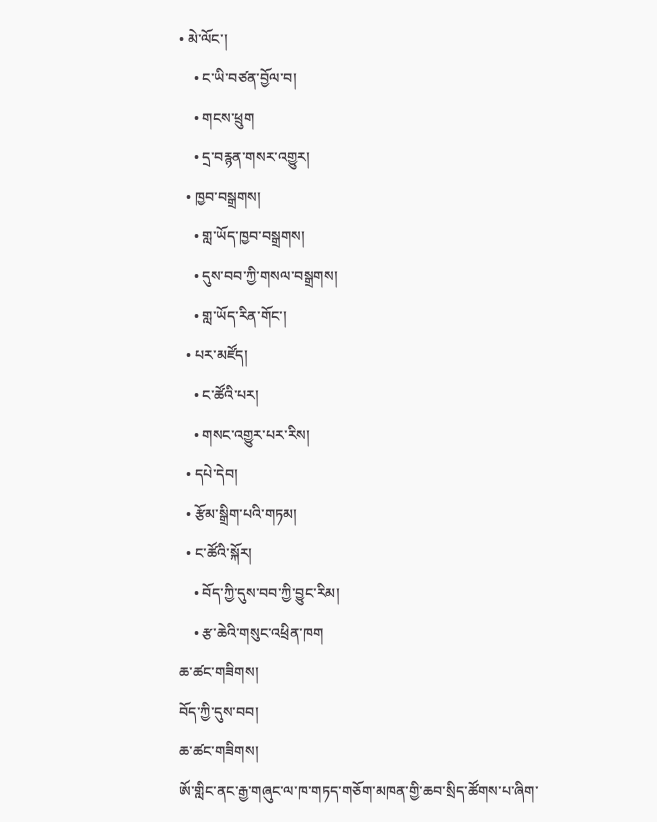• མེ་ལོང་།
    • ང་ཡི་བཙན་བྱོལ་བ།
    • གངས་ཕྲུག
    • དྲ་བརྙན་གསར་འགྱུར།
  • ཁྱབ་བསྒྲགས།
    • གླ་ཡོད་ཁྱབ་བསྒྲགས།
    • དུས་བབ་ཀྱི་གསལ་བསྒྲགས།
    • གླ་ཡོད་རིན་གོང་།
  • པར་མཛོད།
    • ང་ཚོའི་པར།
    • གསང་འགྱུར་པར་རིས།
  • དཔེ་དེབ།
  • རྩོམ་སྒྲིག་པའི་གཏམ།
  • ང་ཚོའི་སྐོར།
    • བོད་ཀྱི་དུས་བབ་ཀྱི་བྱུང་རིམ།
    • རྩ་ཆེའི་གསུང་འཕྲིན་ཁག
ཆ་ཚང་གཟིགས།
བོད་ཀྱི་དུས་བབ།
ཆ་ཚང་གཟིགས།
ཨོ་གླིང་ནང་རྒྱ་གཞུང་ལ་ཁ་གཏད་གཅོག་མཁན་གྱི་ཆབ་སྲིད་ཚོགས་པ་ཞིག་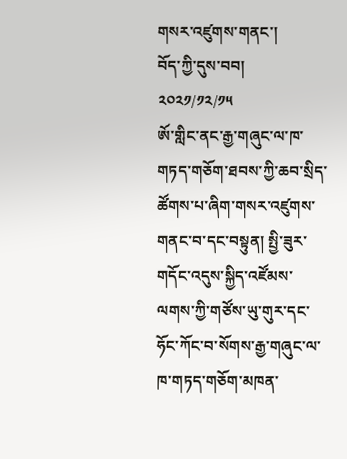གསར་འཛུགས་གནང་།
བོད་ཀྱི་དུས་བབ།
༢༠༢༡/༡༢/༡༥
ཨོ་གླིང་ནང་རྒྱ་གཞུང་ལ་ཁ་གཏད་གཅོག་ཐབས་ཀྱི་ཆབ་སྲིད་ཚོགས་པ་ཞིག་གསར་འཛུགས་གནང་བ་དང་བསྟུན། སྤྱི་ཟུར་གདོང་འདུས་སྐྱིད་འཛོམས་ལགས་ཀྱི་གཙོས་ཡུ་གུར་དང་ཧོང་ཀོང་བ་སོགས་རྒྱ་གཞུང་ལ་ཁ་གཏད་གཅོག་མཁན་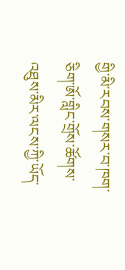གྱི་མི་རབས་གསར་བ་ཁག་ཅིག་ཨོ་གླིང་གྲོས་ཚོགས་འཐུས་མིར་ལངས་ཀྱི་ཡོད་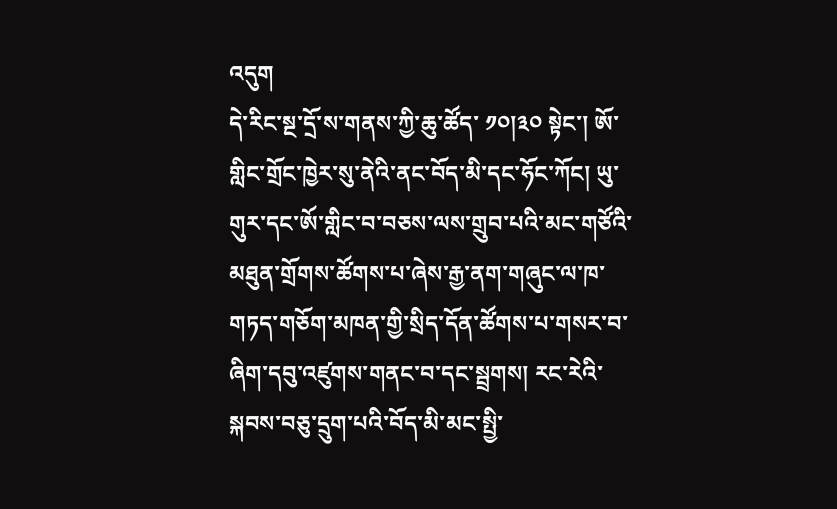འདུག
དེ་རིང་སྔ་དྲོ་ས་གནས་ཀྱི་ཆུ་ཚོད་ ༡༠།༣༠ སྟེང་། ཨོ་གླིང་གྲོང་ཁྱེར་སུ་ནེའི་ནང་བོད་མི་དང་ཧོང་ཀོང། ཡུ་གུར་དང་ཨོ་གླིང་བ་བཅས་ལས་གྲུབ་པའི་མང་གཙོའི་མཐུན་གྲོགས་ཚོགས་པ་ཞེས་རྒྱ་ནག་གཞུང་ལ་ཁ་གཏད་གཅོག་མཁན་གྱི་སྲིད་དོན་ཚོགས་པ་གསར་བ་ཞིག་དབུ་འཛུགས་གནང་བ་དང་སྦྲགས། རང་རེའི་སྐབས་བཅུ་དྲུག་པའི་བོད་མི་མང་སྤྱི་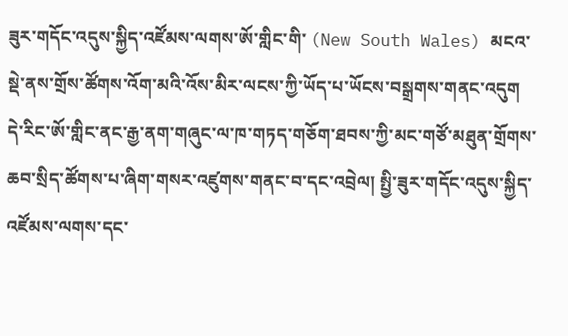ཟུར་གདོང་འདུས་སྐྱིད་འཛོམས་ལགས་ཨོ་གླིང་གི་ (New South Wales) མངའ་སྡེ་ནས་གྲོས་ཚོགས་འོག་མའི་འོས་མིར་ལངས་ཀྱི་ཡོད་པ་ཡོངས་བསྒྲགས་གནང་འདུག
དེ་རིང་ཨོ་གླིང་ནང་རྒྱ་ནག་གཞུང་ལ་ཁ་གཏད་གཅོག་ཐབས་ཀྱི་མང་གཙོ་མཐུན་གྲོགས་ཆབ་སྲིད་ཚོགས་པ་ཞིག་གསར་འཛུགས་གནང་བ་དང་འབྲེལ། སྤྱི་ཟུར་གདོང་འདུས་སྐྱིད་འཛོམས་ལགས་དང་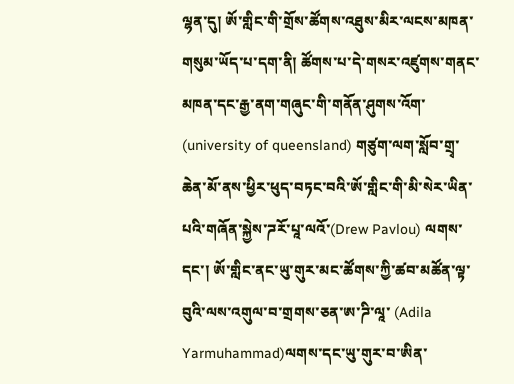ལྷན་དུ། ཨོ་གླིང་གི་གྲོས་ཚོགས་འཐུས་མིར་ལངས་མཁན་གསུམ་ཡོད་པ་དག་ནི། ཚོགས་པ་དེ་གསར་འཛུགས་གནང་མཁན་དང་རྒྱ་ནག་གཞུང་གི་གནོན་ཤུགས་འོག་ (university of queensland) གཙུག་ལག་སློབ་གྲྭ་ཆེན་མོ་ནས་ཕྱིར་ཕུད་བཏང་བའི་ཨོ་གླིང་གི་མི་སེར་ཡིན་པའི་གཞོན་སྐྱེས་ཌརོ་པཱ་ལའོ་(Drew Pavlou) ལགས་དང་། ཨོ་གླིང་ནང་ཡུ་གུར་མང་ཚོགས་ཀྱི་ཚབ་མཚོན་ལྟ་བུའི་ལས་འགུལ་བ་གྲགས་ཅན་ཨ་ཌི་ལཱ་ (Adila Yarmuhammad)ལགས་དང་ཡུ་གུར་བ་ཨིན་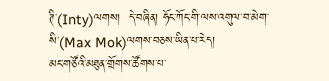ཊི་(Inty)ལགས།  དེ་བཞིན། ཧོང་ཀོང་གི་ལས་འགུལ་བ་མེག་སི་(Max Mok)ལགས་བཅས་ཡིན་པ་རེད།
མང་གཙོའི་མཐུན་གྲོགས་ཚོགས་པ་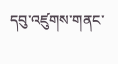དབུ་འཛུགས་གནང་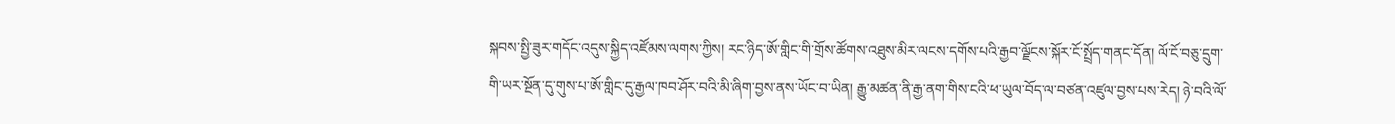སྐབས་སྤྱི་ཟུར་གདོང་འདུས་སྐྱིད་འཛོམས་ལགས་ཀྱིས། རང་ཉིད་ཨོ་གླིང་གི་གྲོས་ཚོགས་འཐུས་མིར་ལངས་དགོས་པའི་རྒྱབ་ལྗོངས་སྐོར་ངོ་སྤྲོད་གནང་དོན། ལོ་ངོ་བཅུ་དྲུག་གི་ཡར་སྔོན་དུ་གུས་པ་ཨོ་གླིང་དུ་རྒྱལ་ཁབ་ཤོར་བའི་མི་ཞིག་བྱས་ནས་ཡོང་བ་ཡིན། རྒྱུ་མཚན་ནི་རྒྱ་ནག་གིས་ངའི་ཕ་ཡུལ་བོད་ལ་བཙན་འཛུལ་བྱས་པས་རེད། ཉེ་བའི་ལོ་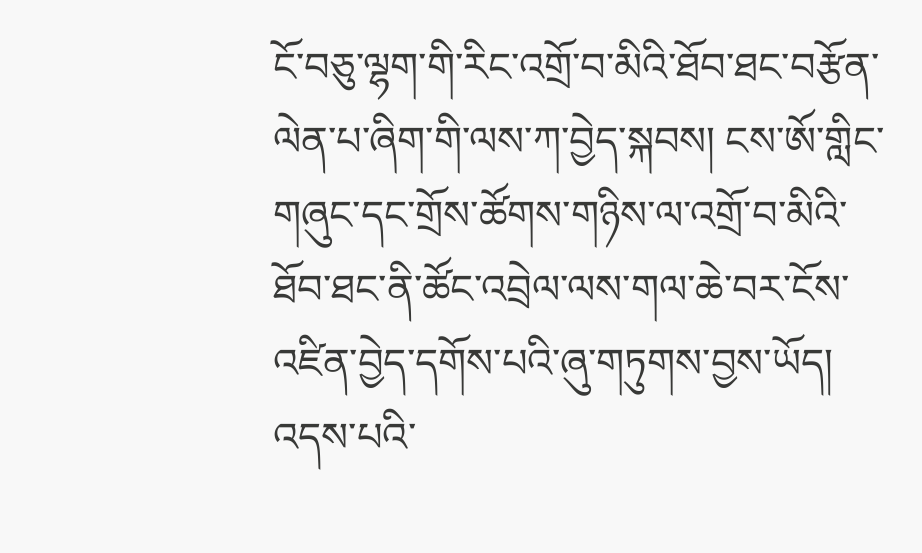ངོ་བཅུ་ལྷག་གི་རིང་འགྲོ་བ་མིའི་ཐོབ་ཐང་བརྩོན་ལེན་པ་ཞིག་གི་ལས་ཀ་བྱེད་སྐབས། ངས་ཨོ་གླིང་གཞུང་དང་གྲོས་ཚོགས་གཉིས་ལ་འགྲོ་བ་མིའི་ཐོབ་ཐང་ནི་ཚོང་འབྲེལ་ལས་གལ་ཆེ་བར་ངོས་འཛིན་བྱེད་དགོས་པའི་ཞུ་གཏུགས་བྱས་ཡོད། འདས་པའི་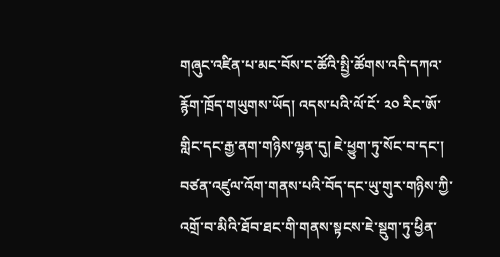གཞུང་འཛིན་པ་མང་བོས་ང་ཚོའི་སྤྱི་ཚོགས་འདི་དཀའ་རྙོག་ཁྲོད་གཡུགས་ཡོད། འདས་པའི་ལོ་ངོ་ ༢༠ རིང་ཨོ་གླིང་དང་རྒྱ་ནག་གཉིས་ལྷན་དུ། ཇེ་ཕྱུག་ཏུ་སོང་བ་དང་། བཙན་འཛུལ་འོག་གནས་པའི་བོད་དང་ཡུ་གུར་གཉིས་ཀྱི་འགྲོ་བ་མིའི་ཐོབ་ཐང་གི་གནས་སྟངས་ཇེ་སྡུག་ཏུ་ཕྱིན་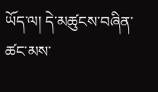ཡོད་ལ། དེ་མཚུངས་བཞིན་ཚང་མས་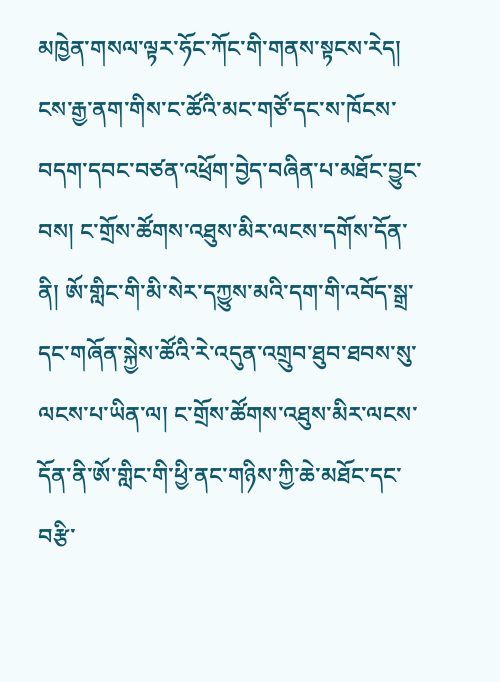མཁྱེན་གསལ་ལྟར་ཧོང་ཀོང་གི་གནས་སྟངས་རེད། ངས་རྒྱ་ནག་གིས་ང་ཚོའི་མང་གཙོ་དང་ས་ཁོངས་བདག་དབང་བཙན་འཕྲོག་བྱེད་བཞིན་པ་མཐོང་བྱུང་བས། ང་གྲོས་ཚོགས་འཐུས་མིར་ལངས་དགོས་དོན་ནི། ཨོ་གླིང་གི་མི་སེར་དཀྱུས་མའི་དག་གི་འབོད་སྒྲ་དང་གཞོན་སྐྱེས་ཚོའི་རེ་འདུན་འགྲུབ་ཐུབ་ཐབས་སུ་ལངས་པ་ཡིན་ལ། ང་གྲོས་ཚོགས་འཐུས་མིར་ལངས་དོན་ནི་ཨོ་གླིང་གི་ཕྱི་ནང་གཉིས་ཀྱི་ཆེ་མཐོང་དང་བརྩི་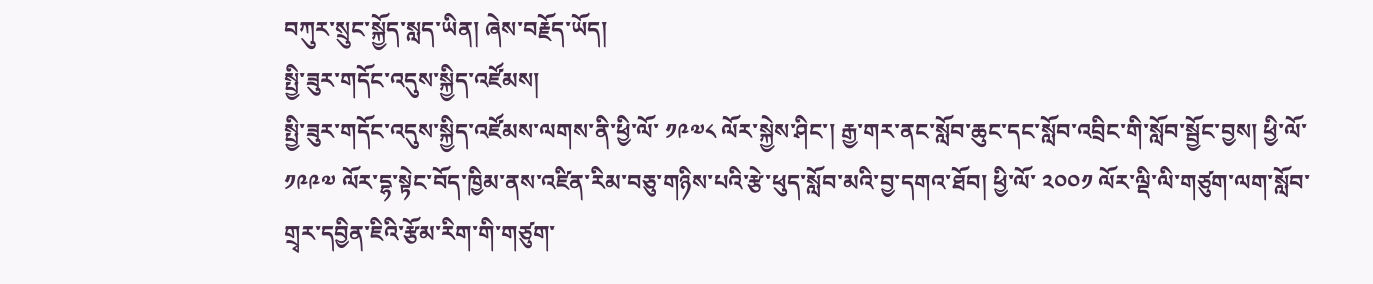བཀུར་སྲུང་སྐྱོད་སླད་ཡིན། ཞེས་བརྗོད་ཡོད།
སྤྱི་ཟུར་གདོང་འདུས་སྐྱིད་འཛོམས།
སྤྱི་ཟུར་གདོང་འདུས་སྐྱིད་འཛོམས་ལགས་ནི་ཕྱི་ལོ་ ༡༩༧༨ ལོར་སྐྱེས་ཤིང་། རྒྱ་གར་ནང་སློབ་ཆུང་དང་སློབ་འབྲིང་གི་སློབ་སྦྱོང་བྱས། ཕྱི་ལོ་ ༡༩༩༧ ལོར་དྷ་སྟེང་བོད་ཁྱིམ་ནས་འཛིན་རིམ་བཅུ་གཉིས་པའི་རྩེ་ཕུད་སློབ་མའི་བྱ་དགའ་ཐོབ། ཕྱི་ལོ་ ༢༠༠༡ ལོར་ལྡི་ལི་གཙུག་ལག་སློབ་གྲྭར་དབྱིན་ཇིའི་རྩོམ་རིག་གི་གཙུག་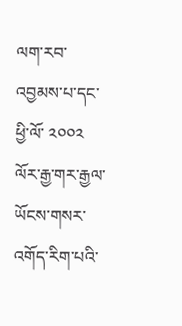ལག་རབ་འབྱམས་པ་དང་ཕྱི་ལོ་ ༢༠༠༢ ལོར་རྒྱ་གར་རྒྱལ་ཡོངས་གསར་འགོད་རིག་པའི་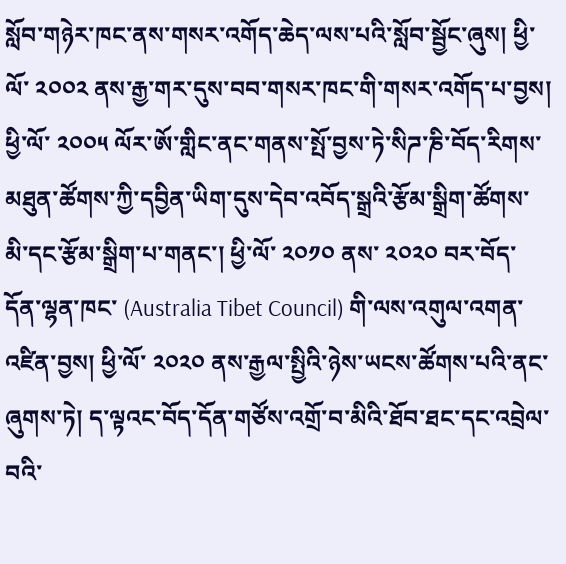སློབ་གཉེར་ཁང་ནས་གསར་འགོད་ཆེད་ལས་པའི་སློབ་སྦྱོང་ཞུས། ཕྱི་ལོ་ ༢༠༠༢ ནས་རྒྱ་གར་དུས་བབ་གསར་ཁང་གི་གསར་འགོད་པ་བྱས། ཕྱི་ལོ་ ༢༠༠༥ ལོར་ཨོ་གླིང་ནང་གནས་སྤོ་བྱས་ཏེ་སིཌ་ཎི་བོད་རིགས་མཐུན་ཚོགས་ཀྱི་དབྱིན་ཡིག་དུས་དེབ་འབོད་སྒྲའི་རྩོམ་སྒྲིག་ཚོགས་མི་དང་རྩོམ་སྒྲིག་པ་གནང་། ཕྱི་ལོ་ ༢༠༡༠ ནས་ ༢༠༢༠ བར་བོད་དོན་ལྷན་ཁང་ (Australia Tibet Council) གི་ལས་འགུལ་འགན་འཛིན་བྱས། ཕྱི་ལོ་ ༢༠༢༠ ནས་རྒྱལ་སྤྱིའི་ཉེས་ཡངས་ཚོགས་པའི་ནང་ཞུགས་ཏེ། ད་ལྟའང་བོད་དོན་གཙོས་འགྲོ་བ་མིའི་ཐོབ་ཐང་དང་འབྲེལ་བའི་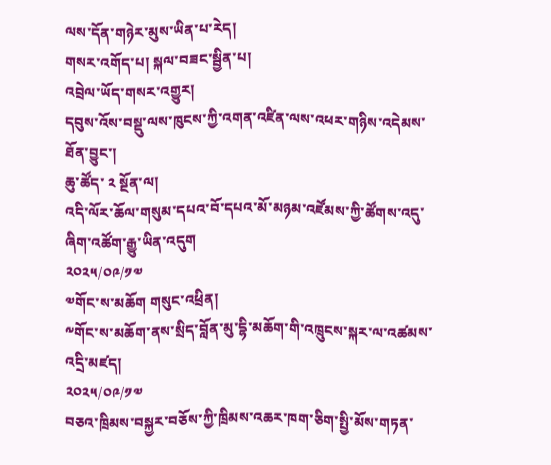ལས་དོན་གཉེར་མུས་ཡིན་པ་རེད།
གསར་འགོད་པ། སྐལ་བཟང་སྦྱིན་པ།
འབྲེལ་ཡོད་གསར་འགྱུར།
དབུས་འོས་བསྡུ་ལས་ཁུངས་ཀྱི་འགན་འཛིན་ལས་འཕར་གཉིས་འདེམས་ཐོན་བྱུང་།
ཆུ་ཚོད་ ༢ སྔོན་ལ།
འདི་ལོར་ཆོལ་གསུམ་དཔའ་བོ་དཔའ་མོ་མཉམ་འཛོམས་ཀྱི་ཚོགས་འདུ་ཞིག་འཚོག་རྒྱུ་ཡིན་འདུག
༢༠༢༥/༠༩/༡༧
༧གོང་ས་མཆོག གསུང་འཕྲིན།
༸གོང་ས་མཆོག་ནས་སྲིད་བློན་མུ་དྷི་མཆོག་གི་འཁྲུངས་སྐར་ལ་འཚམས་འདྲི་མཛད།
༢༠༢༥/༠༩/༡༧
བཅའ་ཁྲིམས་བསྐྱར་བཅོས་ཀྱི་ཁྲིམས་འཆར་ཁག་ཅིག་སྤྱི་མོས་གཏན་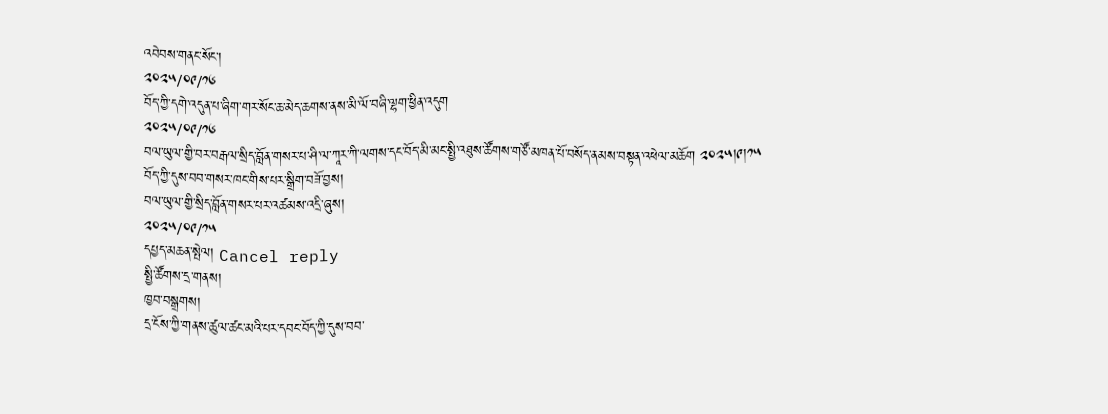འབེབས་གནང་སོང་།
༢༠༢༥/༠༩/༡༦
བོད་ཀྱི་དགེ་འདུན་པ་ཞིག་གར་སོང་ཆ་མེད་ཆགས་ནས་མི་ལོ་བཞི་ལྷག་ཕྱིན་འདུག
༢༠༢༥/༠༩/༡༦
བལ་ཡུལ་གྱི་བར་བརྒལ་སྲིད་བློན་གསར་པ་ཤི་ལ་ཀཱར་ཀི་ལགས་དང་བོད་མི་མང་སྤྱི་འཐུས་ཚོགས་གཙོ་མཁན་པོ་བསོད་ནམས་བསྟན་འཕེལ་མཆོག ༢༠༢༥།༩།༡༥ བོད་ཀྱི་དུས་བབ་གསར་ཁང་གིས་པར་སྒྲིག་བཟོ་བྱས།
བལ་ཡུལ་གྱི་སྲིད་བློན་གསར་པར་འཚམས་འདྲི་ཞུས།
༢༠༢༥/༠༩/༡༥
དཔྱད་མཆན་སྤེལ། Cancel reply
སྤྱི་ཚོགས་དྲ་གནས།
ཁྱབ་བསྒྲགས།
དྲ་ངོས་ཀྱི་གནས་ཚུལ་ཚང་མའི་པར་དབང་བོད་ཀྱི་དུས་བབ་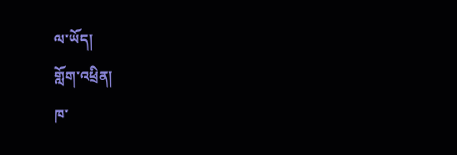ལ་ཡོད།
གློག་འཕྲིན།
ཁ་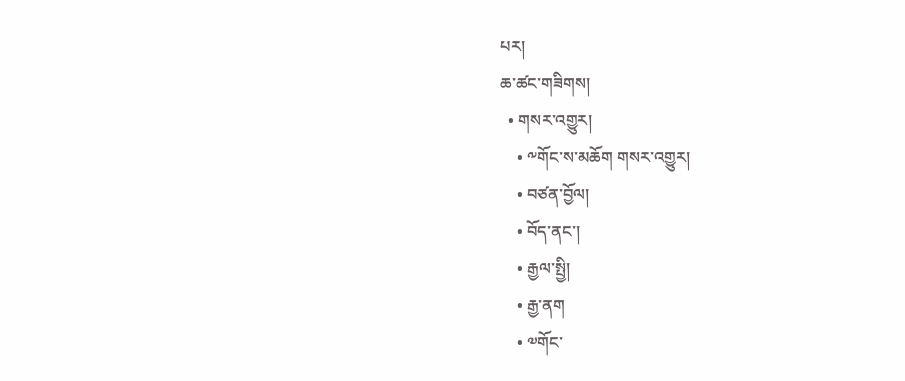པར།
ཆ་ཚང་གཟིགས།
  • གསར་འགྱུར།
    • ༸གོང་ས་མཆོག གསར་འགྱུར།
    • བཙན་བྱོལ།
    • བོད་ནང་།
    • རྒྱལ་སྤྱི།
    • རྒྱ་ནག
    • ༧གོང་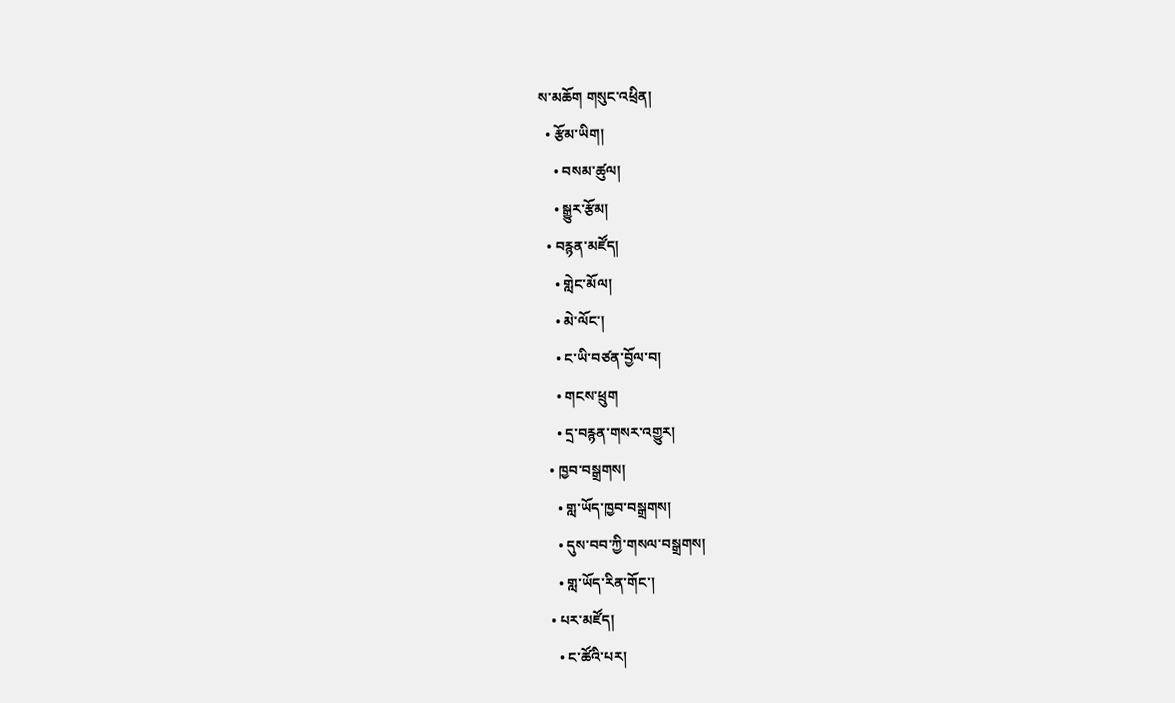ས་མཆོག གསུང་འཕྲིན།
  • རྩོམ་ཡིག།
    • བསམ་ཚུལ།
    • སྒྱུར་རྩོམ།
  • བརྙན་མཛོད།
    • གླེང་མོལ།
    • མེ་ལོང་།
    • ང་ཡི་བཙན་བྱོལ་བ།
    • གངས་ཕྲུག
    • དྲ་བརྙན་གསར་འགྱུར།
  • ཁྱབ་བསྒྲགས།
    • གླ་ཡོད་ཁྱབ་བསྒྲགས།
    • དུས་བབ་ཀྱི་གསལ་བསྒྲགས།
    • གླ་ཡོད་རིན་གོང་།
  • པར་མཛོད།
    • ང་ཚོའི་པར།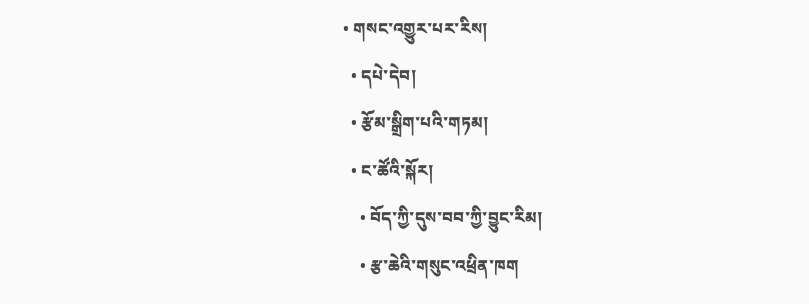• གསང་འགྱུར་པར་རིས།
  • དཔེ་དེབ།
  • རྩོམ་སྒྲིག་པའི་གཏམ།
  • ང་ཚོའི་སྐོར།
    • བོད་ཀྱི་དུས་བབ་ཀྱི་བྱུང་རིམ།
    • རྩ་ཆེའི་གསུང་འཕྲིན་ཁག